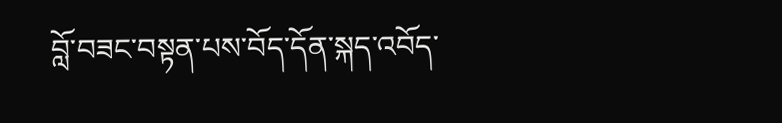བློ་བཟང་བསྟན་པས་བོད་དོན་སྐད་འབོད་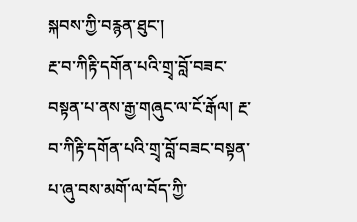སྐབས་ཀྱི་བརྙན་ཐུང་།
རྔ་བ་ཀིརྟི་དགོན་པའི་གྲྭ་བློ་བཟང་བསྟན་པ་ནས་རྒྱ་གཞུང་ལ་ངོ་རྒོལ། རྔ་བ་ཀིརྟི་དགོན་པའི་གྲྭ་བློ་བཟང་བསྟན་པ་ཞུ་བས་མགོ་ལ་བོད་ཀྱི་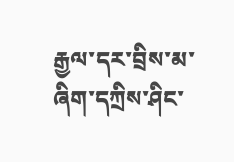རྒྱལ་དར་བྲིས་མ་ཞིག་དཀྲིས་ཤིང་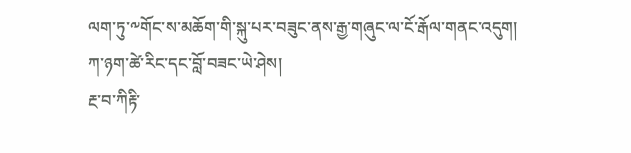ལག་ཏུ་༸གོང་ས་མཆོག་གི་སྐུ་པར་བཟུང་ནས་རྒྱ་གཞུང་ལ་ངོ་རྒོལ་གནང་འདུག།
ཀ་ཉག་ཚེ་རིང་དང་བློ་བཟང་ཡེ་ཤེས།
རྔ་བ་ཀིརྟི་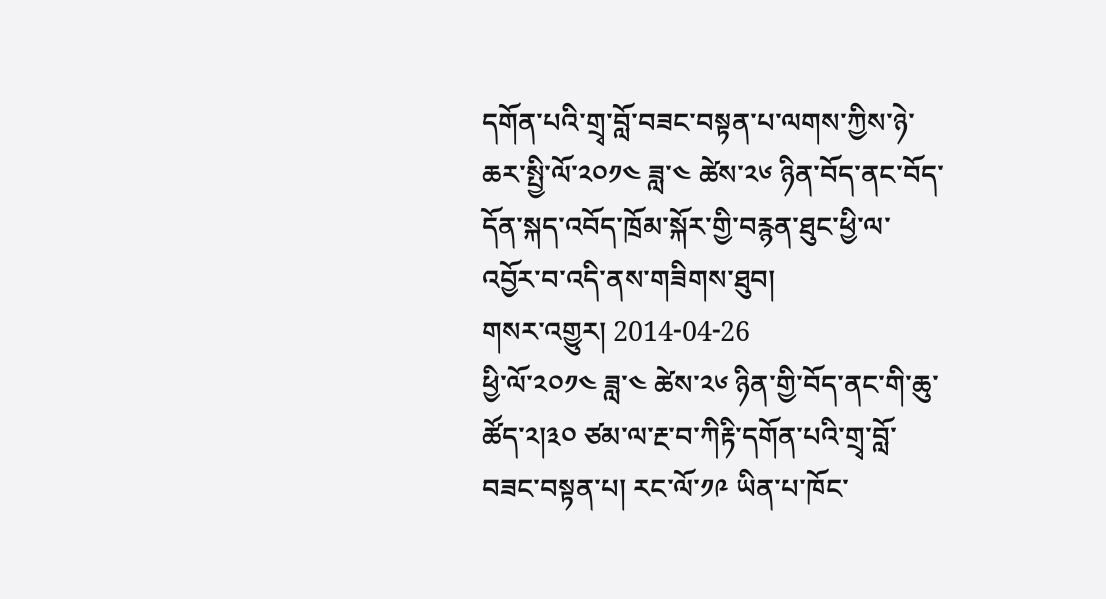དགོན་པའི་གྲྭ་བློ་བཟང་བསྟན་པ་ལགས་ཀྱིས་ཉེ་ཆར་སྤྱི་ལོ་༢༠༡༤ ཟླ་༤ ཚེས་༢༦ ཉིན་བོད་ནང་བོད་དོན་སྐད་འབོད་ཁྲོམ་སྐོར་གྱི་བརྙན་ཐུང་ཕྱི་ལ་འབྱོར་བ་འདི་ནས་གཟིགས་ཐུབ།
གསར་འགྱུར། 2014-04-26
ཕྱི་ལོ་༢༠༡༤ ཟླ་༤ ཚེས་༢༦ ཉིན་གྱི་བོད་ནང་གི་ཆུ་ཚོད་༢།༣༠ ཙམ་ལ་རྔ་བ་ཀིརྟི་དགོན་པའི་གྲྭ་བློ་བཟང་བསྟན་པ། རང་ལོ་༡༩ ཡིན་པ་ཁོང་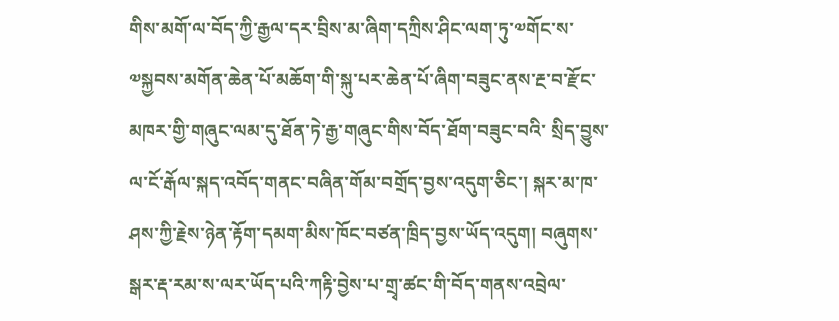གིས་མགོ་ལ་བོད་ཀྱི་རྒྱལ་དར་བྲིས་མ་ཞིག་དཀྲིས་ཤིང་ལག་ཏུ་༧གོང་ས་༧སྐྱབས་མགོན་ཆེན་པོ་མཆོག་གི་སྐུ་པར་ཆེན་པོ་ཞིག་བཟུང་ནས་རྔ་བ་རྫོང་མཁར་གྱི་གཞུང་ལམ་དུ་ཐོན་ཏེ་རྒྱ་གཞུང་གིས་བོད་ཐོག་བཟུང་བའི་ སྲིད་བྱུས་ལ་ངོ་རྒོལ་སྐད་འབོད་གནང་བཞིན་གོམ་བགྲོད་བྱས་འདུག་ཅིང་། སྐར་མ་ཁ་ཤས་ཀྱི་རྗེས་ཉེན་རྟོག་དམག་མིས་ཁོང་བཙན་ཁྲིད་བྱས་ཡོད་འདུག། བཞུགས་སྒར་རྡ་རམ་ས་ལར་ཡོད་པའི་ཀརྟི་བྱེས་པ་གྲྭ་ཚང་གི་བོད་གནས་འབྲེལ་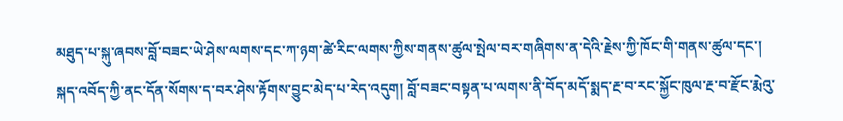མཐུད་པ་སྐུ་ཞབས་བློ་བཟང་ཡེ་ཤེས་ལགས་དང་ཀ་ཉག་ཚེ་རིང་ལགས་ཀྱིས་གནས་ཚུལ་སྤེལ་བར་གཞིགས་ན་དེའི་རྗེས་ཀྱི་ཁོང་གི་གནས་ཚུལ་དང་། སྐད་འབོད་ཀྱི་ནང་དོན་སོགས་ད་བར་ཤེས་རྟོགས་བྱུང་མེད་པ་རེད་འདུག། བློ་བཟང་བསྟན་པ་ལགས་ནི་བོད་མདོ་སྨད་རྔ་བ་རང་སྐྱོང་ཁུལ་རྔ་བ་རྫོང་རྨེའུ་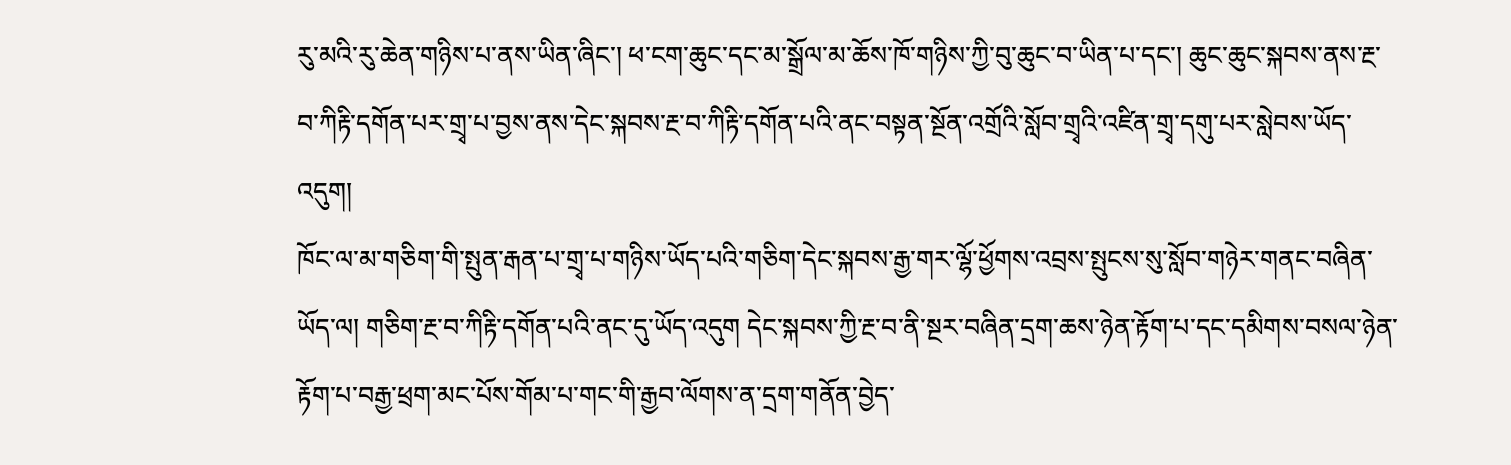རུ་མའི་རུ་ཆེན་གཉིས་པ་ནས་ཡིན་ཞིང་། ཕ་ངག་ཆུང་དང་མ་སྒྲོལ་མ་ཆོས་ཁོ་གཉིས་ཀྱི་བུ་ཆུང་བ་ཡིན་པ་དང་། ཆུང་ཆུང་སྐབས་ནས་རྔ་བ་ཀིརྟི་དགོན་པར་གྲྭ་པ་བྱས་ནས་དེང་སྐབས་རྔ་བ་ཀིརྟི་དགོན་པའི་ནང་བསྟན་སྔོན་འགྲོའི་སློབ་གྲྭའི་འཛིན་གྲྭ་དགུ་པར་སླེབས་ཡོད་འདུག།
ཁོང་ལ་མ་གཅིག་གི་སྤུན་རྒན་པ་གྲྭ་པ་གཉིས་ཡོད་པའི་གཅིག་དེང་སྐབས་རྒྱ་གར་ལྷོ་ཕྱོགས་འབྲས་སྤུངས་སུ་སློབ་གཉེར་གནང་བཞིན་ཡོད་ལ། གཅིག་རྔ་བ་ཀིརྟི་དགོན་པའི་ནང་དུ་ཡོད་འདུག དེང་སྐབས་ཀྱི་རྔ་བ་ནི་སྔར་བཞིན་དྲག་ཆས་ཉེན་རྟོག་པ་དང་དམིགས་བསལ་ཉེན་རྟོག་པ་བརྒྱ་ཕྲག་མང་པོས་གོམ་པ་གང་གི་རྒྱབ་ལོགས་ན་དྲག་གནོན་བྱེད་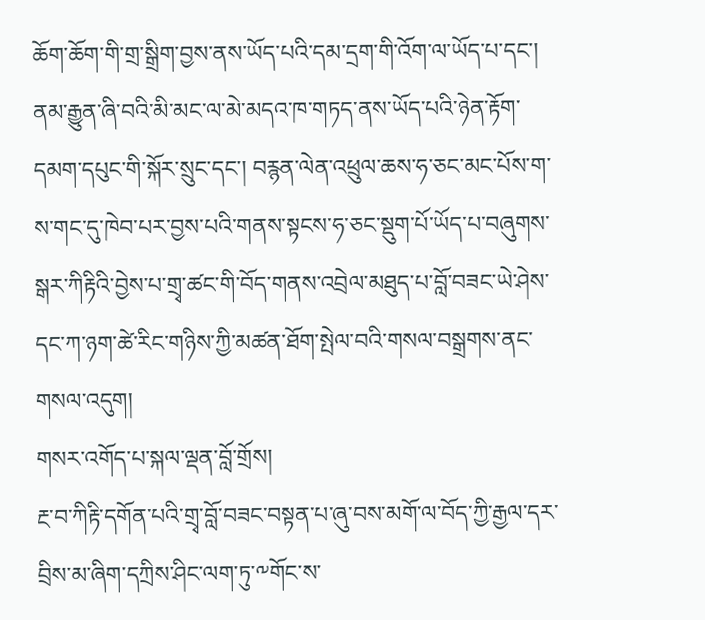ཆོག་ཆོག་གི་གྲ་སྒྲིག་བྱས་ནས་ཡོད་པའི་དམ་དྲག་གི་འོག་ལ་ཡོད་པ་དང་། ནམ་རྒྱུན་ཞི་བའི་མི་མང་ལ་མེ་མདའ་ཁ་གཏད་ནས་ཡོད་པའི་ཉེན་རྟོག་དམག་དཔུང་གི་སྐོར་སྲུང་དང་། བརྙན་ལེན་འཕྲུལ་ཆས་ཧ་ཅང་མང་པོས་ག་ས་གང་དུ་ཁེབ་པར་བྱས་པའི་གནས་སྟངས་ཧ་ཅང་སྡུག་པོ་ཡོད་པ་བཞུགས་སྒར་ཀིརྟིའི་བྱེས་པ་གྲྭ་ཚང་གི་བོད་གནས་འབྲེལ་མཐུད་པ་བློ་བཟང་ཡེ་ཤེས་དང་ཀ་ཉག་ཚེ་རིང་གཉིས་ཀྱི་མཚན་ཐོག་སྤེལ་བའི་གསལ་བསྒྲགས་ནང་གསལ་འདུག།
གསར་འགོད་པ་སྐལ་ལྡན་བློ་གྲོས།
རྔ་བ་ཀིརྟི་དགོན་པའི་གྲྭ་བློ་བཟང་བསྟན་པ་ཞུ་བས་མགོ་ལ་བོད་ཀྱི་རྒྱལ་དར་བྲིས་མ་ཞིག་དཀྲིས་ཤིང་ལག་ཏུ་༸གོང་ས་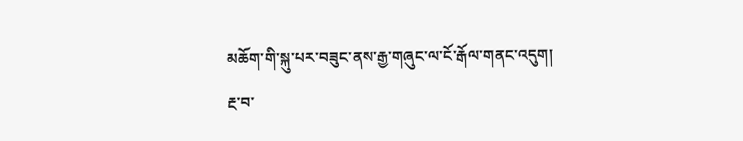མཆོག་གི་སྐུ་པར་བཟུང་ནས་རྒྱ་གཞུང་ལ་ངོ་རྒོལ་གནང་འདུག།
རྔ་བ་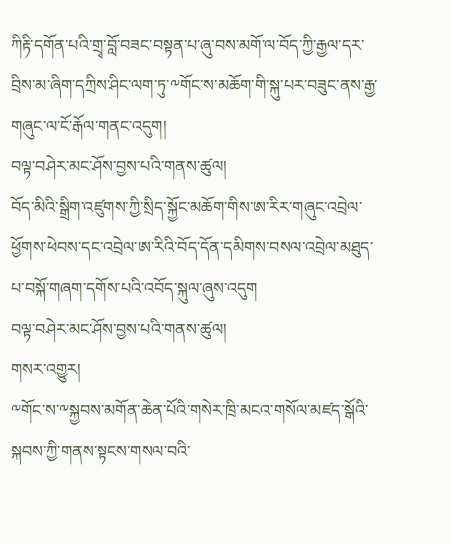ཀིརྟི་དགོན་པའི་གྲྭ་བློ་བཟང་བསྟན་པ་ཞུ་བས་མགོ་ལ་བོད་ཀྱི་རྒྱལ་དར་བྲིས་མ་ཞིག་དཀྲིས་ཤིང་ལག་ཏུ་༸གོང་ས་མཆོག་གི་སྐུ་པར་བཟུང་ནས་རྒྱ་གཞུང་ལ་ངོ་རྒོལ་གནང་འདུག།
བལྟ་བཤེར་མང་ཤོས་བྱས་པའི་གནས་ཚུལ།
བོད་མིའི་སྒྲིག་འཛུགས་ཀྱི་སྲིད་སྐྱོང་མཆོག་གིས་ཨ་རིར་གཞུང་འབྲེལ་ཕྱོགས་ཕེབས་དང་འབྲེལ་ཨ་རིའི་བོད་དོན་དམིགས་བསལ་འབྲེལ་མཐུད་པ་བསྐོ་གཞག་དགོས་པའི་འབོད་སྐུལ་ཞུས་འདུག
བལྟ་བཤེར་མང་ཤོས་བྱས་པའི་གནས་ཚུལ།
གསར་འགྱུར།
༸གོང་ས་༸སྐྱབས་མགོན་ཆེན་པོའི་གསེར་ཁྲི་མངའ་གསོལ་མཛད་སྒོའི་སྐབས་ཀྱི་གནས་སྟངས་གསལ་བའི་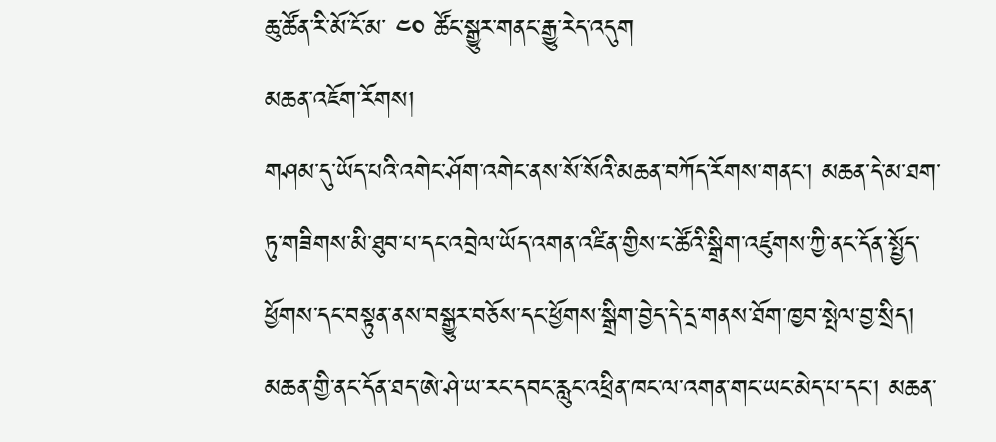ཆུ་ཚོན་རི་མོ་ངོ་མ་ ༤༠ ཚོང་སྒྱུར་གནང་རྒྱུ་རེད་འདུག
མཆན་འཇོག་རོགས།
གཤམ་དུ་ཡོད་པའི་འགེང་ཤོག་འགེང་ནས་སོ་སོའི་མཆན་བཀོད་རོགས་གནང་། མཆན་དེ་མ་ཐག་ཏུ་གཟིགས་མི་ཐུབ་པ་དང་འབྲེལ་ཡོད་འགན་འཛིན་གྱིས་ང་ཚོའི་སྒྲིག་འཛུགས་ཀྱི་ནང་དོན་སྤྱོད་ཕྱོགས་དང་བསྟུན་ནས་བསྒྱུར་བཅོས་དང་ཕྱོགས་སྒྲིག་བྱེད་དེ་དྲ་གནས་ཐོག་ཁྱབ་སྤེལ་བྱ་སྲིད། མཆན་གྱི་ནང་དོན་ཐད་ཨེ་ཤེ་ཡ་རང་དབང་རླུང་འཕྲིན་ཁང་ལ་འགན་གང་ཡང་མེད་པ་དང་། མཆན་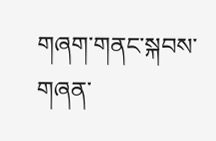གཞག་གནང་སྐབས་གཞན་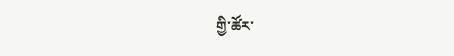གྱི་ཚོར་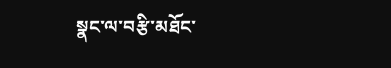སྣང་ལ་བརྩི་མཐོང་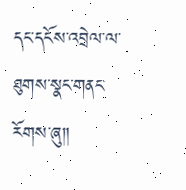དང་དངོས་འབྲེལ་ལ་ཐུགས་སྣང་གནང་རོགས་ཞུ༎